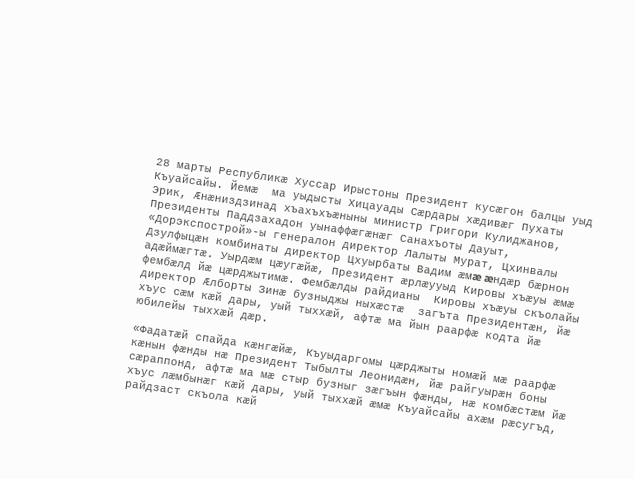28 марты Республикæ Хуссар Ирыстоны Президент кусæгон балцы уыд Къуайсайы. Йемæ  ма уыдысты Хицауады Сæрдары хæдивæг Пухаты Эрик, Æнæниздзинад хъахъхъæныны министр Григори Кулиджанов, Президенты Паддзахадон уынаффæгæнæг Санахъоты Дауыт,  «Дорэкспострой»-ы генералон директор Лалыты Мурат, Цхинвалы Дзулфыцæн комбинаты директор Цхуырбаты Вадим æмæ æндæр бæрнон адæймæгтæ. Уырдæм цæугæйæ, Президент æрлæууыд Кировы хъæуы æмæ фембæлд йæ цæрджытимæ. Фембæлды райдианы  Кировы хъæуы скъолайы директор Æлборты Зинæ бузныджы ныхæстæ  загъта Президентæн, йæ хъус сæм кæй дары, уый тыххæй, афтæ ма йын раарфæ кодта йæ юбилейы тыххæй дæр.

«Фадатæй спайда кæнгæйæ, Къуыдаргомы цæрджыты номæй мæ раарфæ кæнын фæнды нæ Президент Тыбылты Леонидæн, йæ райгуырæн боны сæраппонд, афтæ ма мæ стыр бузныг зæгъын фæнды, нæ комбæстæм йæ хъус лæмбынæг кæй дары, уый тыххæй æмæ Къуайсайы ахæм рæсугъд, райдзаст скъола кæй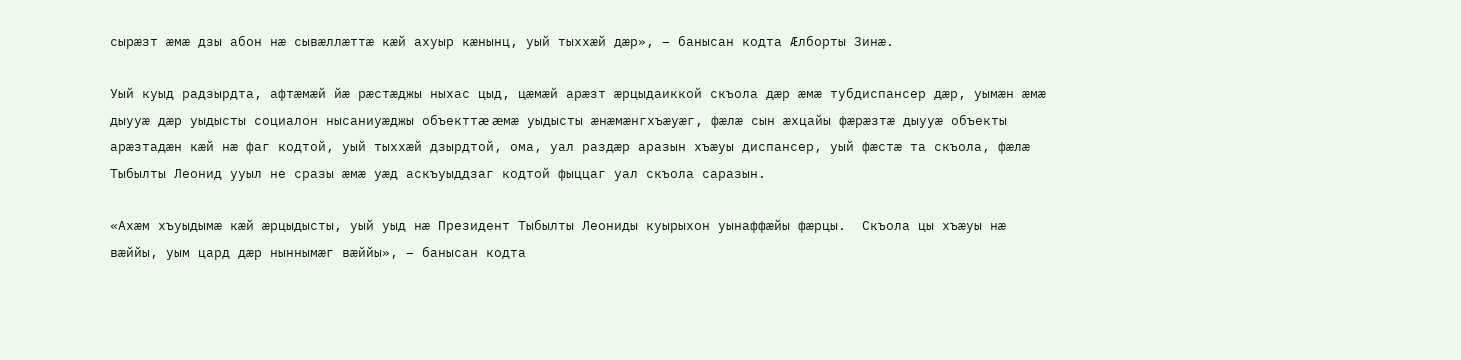сырæзт æмæ дзы абон нæ сывæллæттæ кæй ахуыр кæнынц, уый тыххæй дæр», – банысан кодта Æлборты Зинæ.

Уый куыд радзырдта, афтæмæй йæ рæстæджы ныхас цыд, цæмæй арæзт æрцыдаиккой скъола дæр æмæ тубдиспансер дæр, уымæн æмæ дыууæ дæр уыдысты социалон нысаниуæджы объекттæ æмæ уыдысты æнæмæнгхъæуæг, фæлæ сын æхцайы фæрæзтæ дыууæ объекты арæзтадæн кæй нæ фаг кодтой, уый тыххæй дзырдтой, ома, уал раздæр аразын хъæуы диспансер, уый фæстæ та скъола, фæлæ Тыбылты Леонид ууыл не сразы æмæ уæд аскъуыддзаг кодтой фыццаг уал скъола саразын.

«Ахæм хъуыдымæ кæй æрцыдысты, уый уыд нæ Президент Тыбылты Леониды куырыхон уынаффæйы фæрцы.  Скъола цы хъæуы нæ вæййы, уым цард дæр ныннымæг вæййы», – банысан кодта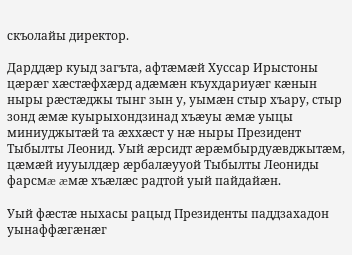скъолайы директор.

Дарддæр куыд загъта, афтæмæй Хуссар Ирыстоны цæрæг хæстæфхæрд адæмæн къухдариуæг кæнын ныры рæстæджы тынг зын у, уымæн стыр хъару, стыр зонд æмæ куырыхондзинад хъæуы æмæ уыцы миниуджытæй та æххæст у нæ ныры Президент Тыбылты Леонид. Уый æрсидт æрæмбырдуæвджытæм, цæмæй иууылдæр æрбалæууой Тыбылты Леониды фарсмæ æмæ хъæлæс радтой уый пайдайæн.

Уый фæстæ ныхасы рацыд Президенты паддзахадон уынаффæгæнæг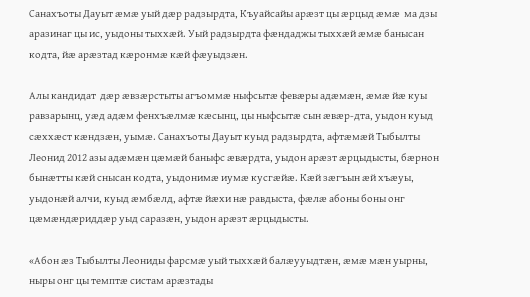Санахъоты Дауыт æмæ уый дæр радзырдта, Къуайсайы арæзт цы æрцыд æмæ  ма дзы аразинаг цы ис, уыдоны тыххæй. Уый радзырдта фæндаджы тыххæй æмæ банысан кодта, йæ арæзтад кæронмæ кæй фæуыдзæн.

Алы кандидат  дæр æвзæрстыты агъоммæ ныфсытæ февæры адæмæн, æмæ йæ куы равзарынц, уæд адæм фенхъæлмæ кæсынц, цы ныфсытæ сын æвæр-дта, уыдон куыд сæххæст кæндзæн, уымæ. Санахъоты Дауыт куыд радзырдта, афтæмæй Тыбылты Леонид 2012 азы адæмæн цæмæй баныфс æвæрдта, уыдон арæзт æрцыдысты, бæрнон бынæтты кæй снысан кодта, уыдонимæ иумæ кусгæйæ. Кæй зæгъын æй хъæуы, уыдонæй алчи, куыд æмбæлд, афтæ йæхи нæ равдыста, фæлæ абоны боны онг цæмæндæриддæр уыд саразæн, уыдон арæзт æрцыдысты.

«Абон æз Тыбылты Леониды фарсмæ уый тыххæй балæууыдтæн, æмæ мæн уырны, ныры онг цы темптæ систам арæзтады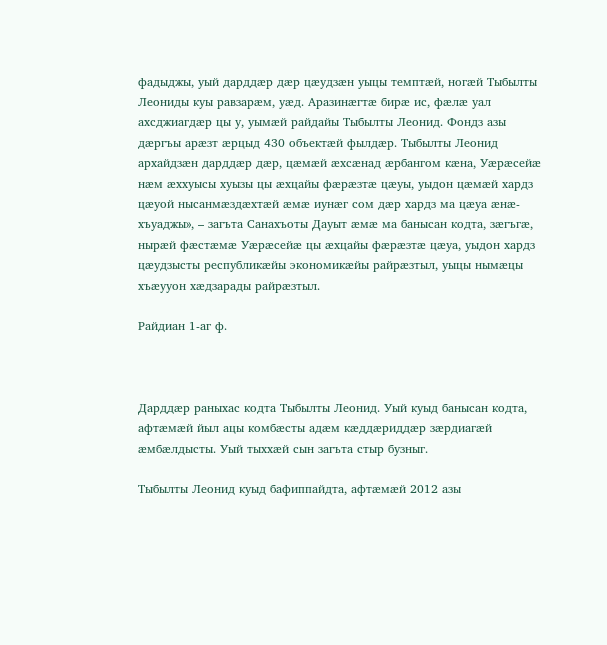фадыджы, уый дарддæр дæр цæудзæн уыцы темптæй, ногæй Тыбылты Леониды куы равзарæм, уæд. Аразинæгтæ бирæ ис, фæлæ уал ахсджиагдæр цы у, уымæй райдайы Тыбылты Леонид. Фондз азы дæргъы арæзт æрцыд 430 объектæй фылдæр. Тыбылты Леонид архайдзæн дарддæр дæр, цæмæй æхсæнад æрбангом кæна, Уæрæсейæ нæм æххуысы хуызы цы æхцайы фæрæзтæ цæуы, уыдон цæмæй хардз цæуой нысанмæздæхтæй æмæ иунæг сом дæр хардз ма цæуа æнæ-хъуаджы», – загъта Санахъоты Дауыт æмæ ма банысан кодта, зæгъгæ, нырæй фæстæмæ Уæрæсейæ цы æхцайы фæрæзтæ цæуа, уыдон хардз цæудзысты республикæйы экономикæйы райрæзтыл, уыцы нымæцы хъæууон хæдзарады райрæзтыл.

Райдиан 1-аг ф.



Дарддæр раныхас кодта Тыбылты Леонид. Уый куыд банысан кодта, афтæмæй йыл ацы комбæсты адæм кæддæриддæр зæрдиагæй æмбæлдысты. Уый тыххæй сын загъта стыр бузныг.

Тыбылты Леонид куыд бафиппайдта, афтæмæй 2012 азы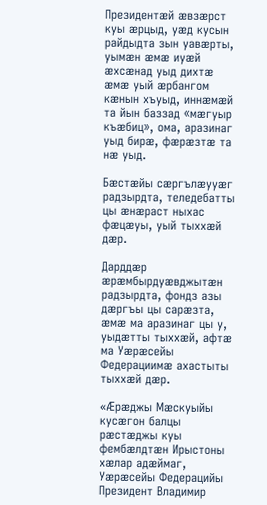Президентæй æвзæрст куы æрцыд, уæд кусын райдыдта зын уавæрты, уымæн æмæ иуæй æхсæнад уыд дихтæ æмæ уый æрбангом кæнын хъуыд, иннæмæй та йын баззад «мæгуыр къæбиц», ома, аразинаг уыд бирæ, фæрæзтæ та нæ уыд.

Бæстæйы сæргълæууæг радзырдта, теледебатты цы æнæраст ныхас фæцæуы, уый тыххæй дæр.

Дарддæр æрæмбырдуæвджытæн радзырдта, фондз азы дæргъы цы сарæзта, æмæ ма аразинаг цы у, уыдæтты тыххæй, афтæ ма Уæрæсейы Федерациимæ ахастыты тыххæй дæр.

«Æрæджы Мæскуыйы кусæгон балцы рæстæджы куы фембæлдтæн Ирыстоны хæлар адæймаг, Уæрæсейы Федерацийы Президент Владимир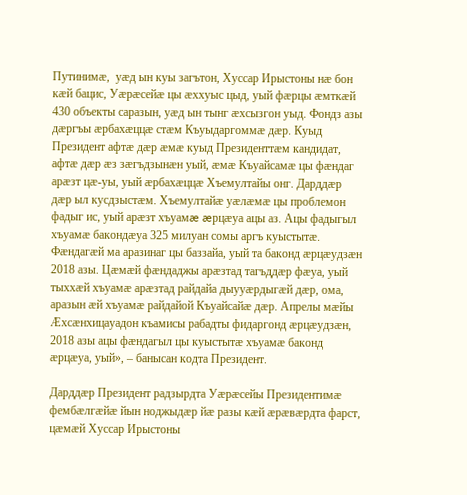Путинимæ,  уæд ын куы загътон, Хуссар Ирыстоны нæ бон кæй бацис, Уæрæсейæ цы æххуыс цыд, уый фæрцы æмткæй 430 объекты саразын, уæд ын тынг æхсызгон уыд. Фондз азы дæргъы æрбахæццæ стæм Къуыдаргоммæ дæр. Куыд Президент афтæ дæр æмæ куыд Президенттæм кандидат, афтæ дæр æз зæгъдзынæн уый, æмæ Къуайсамæ цы фæндаг арæзт цæ-уы, уый æрбахæццæ Хъемултайы онг. Дарддæр дæр ыл кусдзыстæм. Хъемултайæ уæлæмæ цы проблемон фадыг ис, уый арæзт хъуамæ æрцæуа ацы аз. Ацы фадыгыл хъуамæ бакондæуа 325 милуан сомы аргъ куыстытæ. Фæндагæй ма аразинаг цы баззайа, уый та баконд æрцæудзæн 2018 азы. Цæмæй фæндаджы арæзтад тагъддæр фæуа, уый тыххæй хъуамæ арæзтад райдайа дыууæрдыгæй дæр, ома, аразын æй хъуамæ райдайой Къуайсайæ дæр. Апрелы мæйы Æхсæнхицауадон къамисы рабадты фидаргонд æрцæудзæн, 2018 азы ацы фæндагыл цы куыстытæ хъуамæ баконд æрцæуа, уый», – банысан кодта Президент.

Дарддæр Президент радзырдта Уæрæсейы Президентимæ фембæлгæйæ йын ноджыдæр йæ разы кæй æрæвæрдта фарст, цæмæй Хуссар Ирыстоны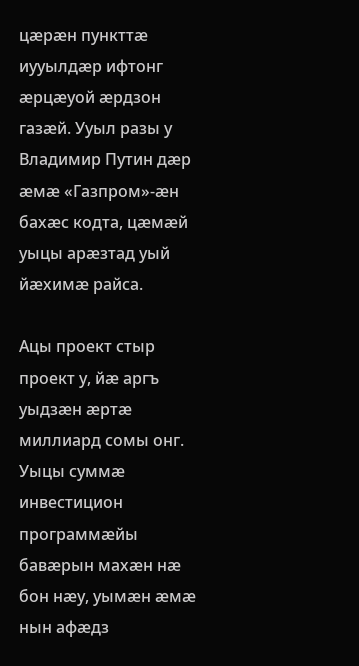цæрæн пункттæ иууылдæр ифтонг æрцæуой æрдзон газæй. Ууыл разы у Владимир Путин дæр æмæ «Газпром»-æн бахæс кодта, цæмæй уыцы арæзтад уый йæхимæ райса.

Ацы проект стыр проект у, йæ аргъ уыдзæн æртæ миллиард сомы онг. Уыцы суммæ инвестицион программæйы бавæрын махæн нæ бон нæу, уымæн æмæ нын афæдз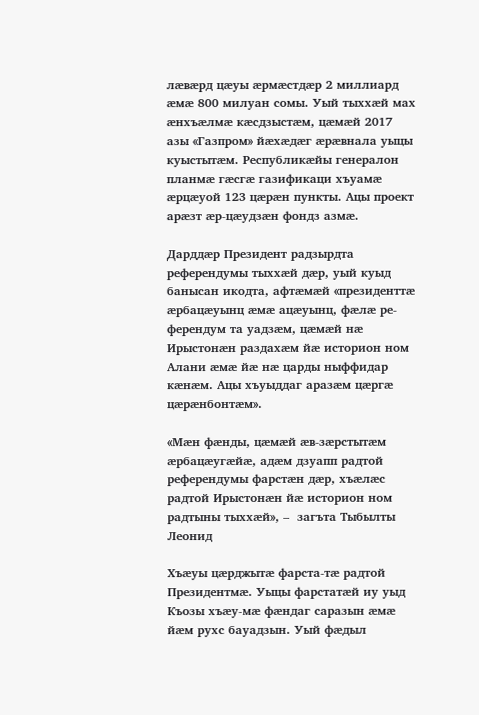лæвæрд цæуы æрмæстдæр 2 миллиард æмæ 800 милуан сомы. Уый тыххæй мах æнхъæлмæ кæсдзыстæм, цæмæй 2017 азы «Газпром» йæхæдæг æрæвнала уыцы куыстытæм. Республикæйы генералон планмæ гæсгæ газификаци хъуамæ æрцæуой 123 цæрæн пункты. Ацы проект арæзт æр-цæудзæн фондз азмæ.

Дарддæр Президент радзырдта референдумы тыххæй дæр, уый куыд банысан икодта, афтæмæй «президенттæ æрбацæуынц æмæ ацæуынц, фæлæ ре-ферендум та уадзæм, цæмæй нæ Ирыстонæн раздахæм йæ историон ном  Алани æмæ йæ нæ царды ныффидар кæнæм. Ацы хъуыддаг аразæм цæргæ цæрæнбонтæм».

«Мæн фæнды, цæмæй æв-зæрстытæм æрбацæугæйæ, адæм дзуапп радтой референдумы фарстæн дæр, хъæлæс радтой Ирыстонæн йæ историон ном радтыны тыххæй», –  загъта Тыбылты Леонид

Хъæуы цæрджытæ фарста-тæ радтой Президентмæ. Уыцы фарстатæй иу уыд Къозы хъæу-мæ фæндаг саразын æмæ йæм рухс бауадзын. Уый фæдыл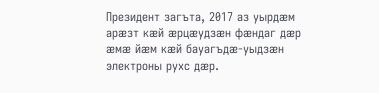Президент загъта, 2017 аз уырдæм арæзт кæй æрцæудзæн фæндаг дæр æмæ йæм кæй бауагъдæ-уыдзæн электроны рухс дæр.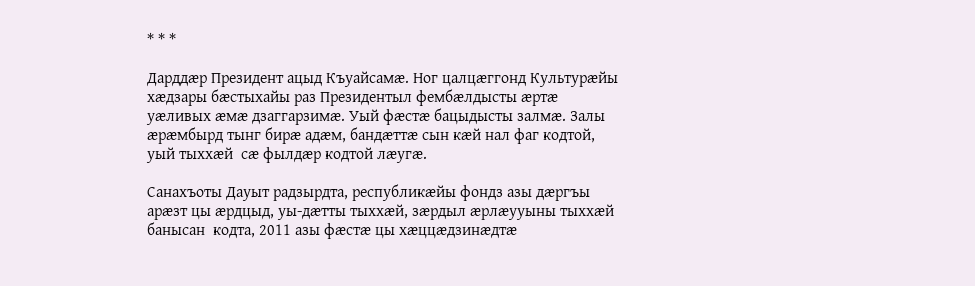* * *

Дарддæр Президент ацыд Къуайсамæ. Ног цалцæггонд Культурæйы хæдзары бæстыхайы раз Президентыл фембæлдысты æртæ уæливых æмæ дзаггарзимæ. Уый фæстæ бацыдысты залмæ. Залы æрæмбырд тынг бирæ адæм, бандæттæ сын кæй нал фаг кодтой, уый тыххæй  сæ фылдæр кодтой лæугæ.

Санахъоты Дауыт радзырдта, республикæйы фондз азы дæргъы арæзт цы æрдцыд, уы-дæтты тыххæй, зæрдыл æрлæууыны тыххæй банысан  кодта, 2011 азы фæстæ цы хæццæдзинæдтæ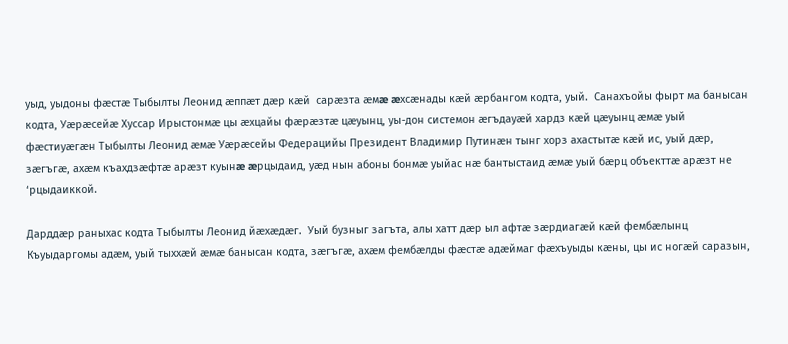уыд, уыдоны фæстæ Тыбылты Леонид æппæт дæр кæй  сарæзта æмæ æхсæнады кæй æрбангом кодта, уый.  Санахъойы фырт ма банысан кодта, Уæрæсейæ Хуссар Ирыстонмæ цы æхцайы фæрæзтæ цæуынц, уы-дон системон æгъдауæй хардз кæй цæуынц æмæ уый фæстиуæгæн Тыбылты Леонид æмæ Уæрæсейы Федерацийы Президент Владимир Путинæн тынг хорз ахастытæ кæй ис, уый дæр, зæгъгæ, ахæм къахдзæфтæ арæзт куынæ æрцыдаид, уæд нын абоны бонмæ уыйас нæ бантыстаид æмæ уый бæрц объекттæ арæзт не ‘рцыдаиккой.

Дарддæр раныхас кодта Тыбылты Леонид йæхæдæг.  Уый бузныг загъта, алы хатт дæр ыл афтæ зæрдиагæй кæй фембæлынц Къуыдаргомы адæм, уый тыххæй æмæ банысан кодта, зæгъгæ, ахæм фембæлды фæстæ адæймаг фæхъуыды кæны, цы ис ногæй саразын,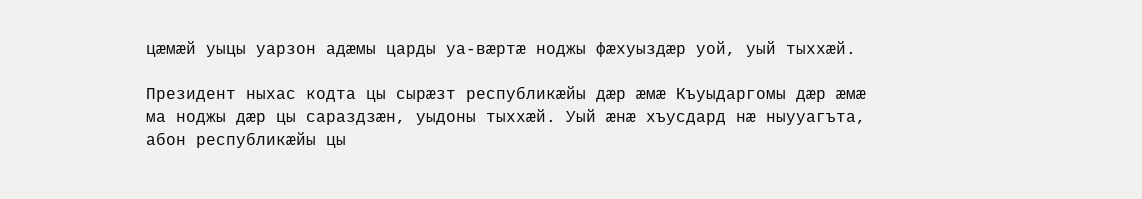цæмæй уыцы уарзон адæмы царды уа-вæртæ ноджы фæхуыздæр уой, уый тыххæй.

Президент ныхас кодта цы сырæзт республикæйы дæр æмæ Къуыдаргомы дæр æмæ ма ноджы дæр цы сараздзæн, уыдоны тыххæй. Уый æнæ хъусдард нæ ныууагъта, абон республикæйы цы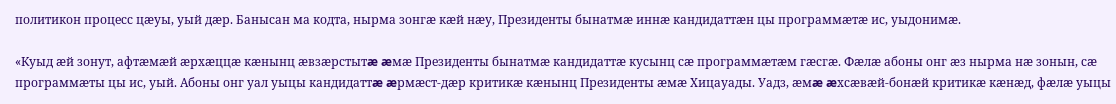политикон процесс цæуы, уый дæр. Банысан ма кодта, нырма зонгæ кæй нæу, Президенты бынатмæ иннæ кандидаттæн цы программæтæ ис, уыдонимæ.

«Куыд æй зонут, афтæмæй æрхæццæ кæнынц æвзæрстытæ æмæ Президенты бынатмæ кандидаттæ кусынц сæ программæтæм гæсгæ. Фæлæ абоны онг æз нырма нæ зонын, сæ программæты цы ис, уый. Абоны онг уал уыцы кандидаттæ æрмæст-дæр критикæ кæнынц Президенты æмæ Хицауады. Уадз, æмæ æхсæвæй-бонæй критикæ кæнæд, фæлæ уыцы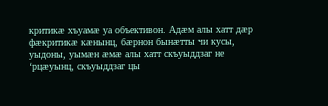критикæ хъуамæ уа объективон. Адæм алы хатт дæр фæкритикæ кæнынц, бæрнон бынæтты чи кусы, уыдоны, уымæн æмæ алы хатт скъуыддзаг не ‘рцæуынц, скъуыддзаг цы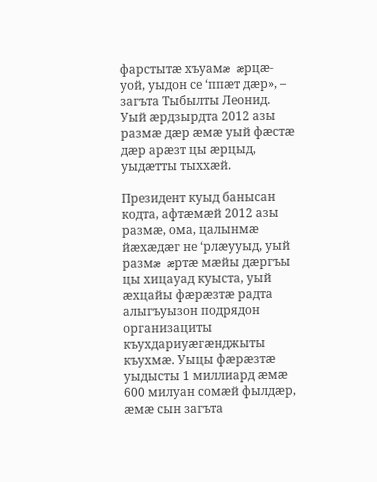фарстытæ хъуамæ æрцæ-уой, уыдон се ‘ппæт дæр», – загъта Тыбылты Леонид. Уый æрдзырдта 2012 азы размæ дæр æмæ уый фæстæ дæр арæзт цы æрцыд, уыдæтты тыххæй.

Президент куыд банысан кодта, афтæмæй 2012 азы размæ, ома, цалынмæ йæхæдæг не ‘рлæууыд, уый размæ æртæ мæйы дæргъы цы хицауад куыста, уый æхцайы фæрæзтæ радта алыгъуызон подрядон организациты къухдариуæгæнджыты къухмæ. Уыцы фæрæзтæ уыдысты 1 миллиард æмæ 600 милуан сомæй фылдæр, æмæ сын загъта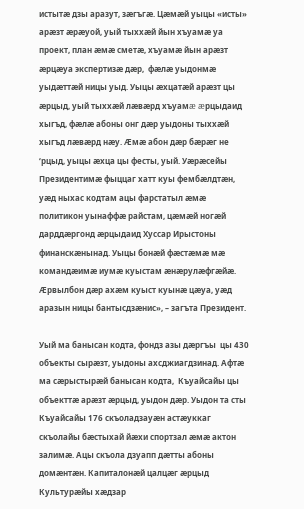истытæ дзы аразут, зæгъгæ. Цæмæй уыцы «исты» арæзт æрæуой, уый тыххæй йын хъуамæ уа проект, план æмæ сметæ, хъуамæ йын арæзт æрцæуа экспертизæ дæр,  фæлæ уыдонмæ уыдæттæй ницы уыд. Уыцы æхцатæй арæзт цы æрцыд, уый тыххæй лæвæрд хъуамæ æрцыдаид хыгъд, фæлæ абоны онг дæр уыдоны тыххæй хыгъд лæвæрд нæу. Æмæ абон дæр бæрæг не ‘рцыд, уыцы æхца цы фесты, уый. Уæрæсейы Президентимæ фыццаг хатт куы фембæлдтæн, уæд ныхас кодтам ацы фарстатыл æмæ политикон уынаффæ райстам, цæмæй ногæй дарддæргонд æрцыдаид Хуссар Ирыстоны финанскæнынад. Уыцы бонæй фæстæмæ мæ командæимæ иумæ куыстам æнæрулæфгæйæ. Æрвылбон дæр ахæм куыст куынæ цæуа, уæд аразын ницы бантысдзæнис», – загъта Президент.

Уый ма банысан кодта, фондз азы дæргъы  цы 430 объекты сырæзт, уыдоны ахсджиагдзинад. Афтæ ма сæрыстырæй банысан кодта,  Къуайсайы цы объекттæ арæзт æрцыд, уыдон дæр. Уыдон та сты Къуайсайы 176 скъоладзауæн астæуккаг скъолайы бæстыхай йæхи спортзал æмæ актон залимæ. Ацы скъола дзуапп дæтты абоны домæнтæн. Капиталонæй цалцæг æрцыд Культурæйы хæдзар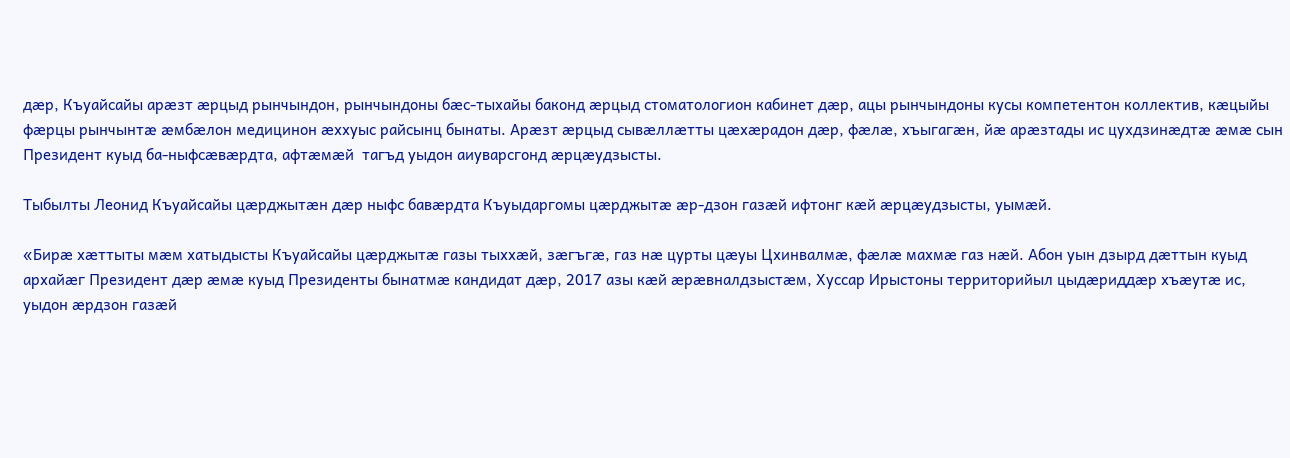дæр, Къуайсайы арæзт æрцыд рынчындон, рынчындоны бæс-тыхайы баконд æрцыд стоматологион кабинет дæр, ацы рынчындоны кусы компетентон коллектив, кæцыйы  фæрцы рынчынтæ æмбæлон медицинон æххуыс райсынц бынаты. Арæзт æрцыд сывæллæтты цæхæрадон дæр, фæлæ, хъыгагæн, йæ арæзтады ис цухдзинæдтæ æмæ сын Президент куыд ба-ныфсæвæрдта, афтæмæй  тагъд уыдон аиуварсгонд æрцæудзысты.

Тыбылты Леонид Къуайсайы цæрджытæн дæр ныфс бавæрдта Къуыдаргомы цæрджытæ æр-дзон газæй ифтонг кæй æрцæудзысты, уымæй.

«Бирæ хæттыты мæм хатыдысты Къуайсайы цæрджытæ газы тыххæй, зæгъгæ, газ нæ цурты цæуы Цхинвалмæ, фæлæ махмæ газ нæй. Абон уын дзырд дæттын куыд архайæг Президент дæр æмæ куыд Президенты бынатмæ кандидат дæр, 2017 азы кæй æрæвналдзыстæм, Хуссар Ирыстоны территорийыл цыдæриддæр хъæутæ ис, уыдон æрдзон газæй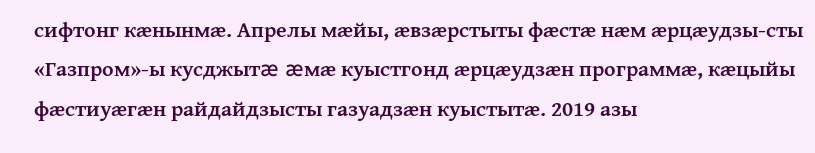сифтонг кæнынмæ. Апрелы мæйы, æвзæрстыты фæстæ нæм æрцæудзы-сты «Газпром»-ы кусджытæ æмæ куыстгонд æрцæудзæн программæ, кæцыйы фæстиуæгæн райдайдзысты газуадзæн куыстытæ. 2019 азы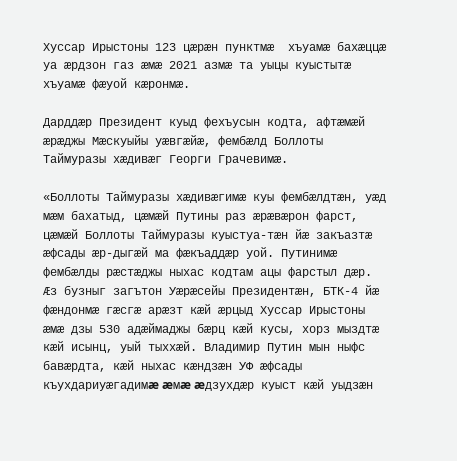Хуссар Ирыстоны 123 цæрæн пунктмæ  хъуамæ бахæццæ уа æрдзон газ æмæ 2021 азмæ та уыцы куыстытæ хъуамæ фæуой кæронмæ.

Дарддæр Президент куыд фехъусын кодта, афтæмæй æрæджы Мæскуыйы уæвгæйæ, фембæлд Боллоты Таймуразы хæдивæг Георги Грачевимæ.

«Боллоты Таймуразы хæдивæгимæ куы фембæлдтæн, уæд мæм бахатыд, цæмæй Путины раз æрæвæрон фарст, цæмæй Боллоты Таймуразы куыстуа-тæн йæ закъазтæ æфсады æр-дыгæй ма фæкъаддæр уой. Путинимæ фембæлды рæстæджы ныхас кодтам ацы фарстыл дæр. Æз бузныг загътон Уæрæсейы Президентæн, БТК-4 йæ фæндонмæ гæсгæ арæзт кæй æрцыд Хуссар Ирыстоны æмæ дзы 530 адæймаджы бæрц кæй кусы, хорз мыздтæ кæй исынц, уый тыххæй. Владимир Путин мын ныфс бавæрдта, кæй ныхас кæндзæн УФ æфсады къухдариуæгадимæ æмæ æдзухдæр куыст кæй уыдзæн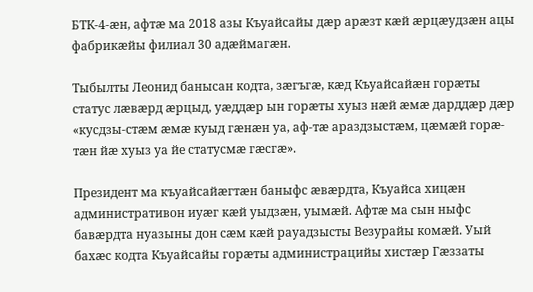БТК-4-æн, афтæ ма 2018 азы Къуайсайы дæр арæзт кæй æрцæудзæн ацы фабрикæйы филиал 30 адæймагæн.

Тыбылты Леонид банысан кодта, зæгъгæ, кæд Къуайсайæн горæты статус лæвæрд æрцыд, уæддæр ын горæты хуыз нæй æмæ дарддæр дæр «кусдзы-стæм æмæ куыд гæнæн уа, аф-тæ араздзыстæм, цæмæй горæ-тæн йæ хуыз уа йе статусмæ гæсгæ».

Президент ма къуайсайæгтæн баныфс æвæрдта, Къуайса хицæн административон иуæг кæй уыдзæн, уымæй. Афтæ ма сын ныфс бавæрдта нуазыны дон сæм кæй рауадзысты Везурайы комæй. Уый бахæс кодта Къуайсайы горæты администрацийы хистæр Гæззаты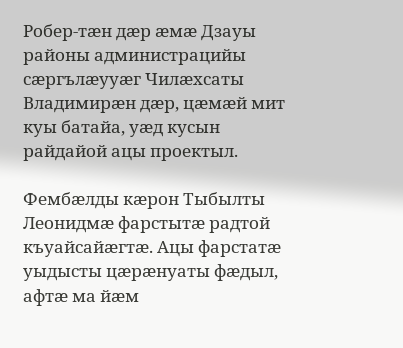Робер-тæн дæр æмæ Дзауы районы администрацийы сæргълæууæг Чилæхсаты Владимирæн дæр, цæмæй мит куы батайа, уæд кусын райдайой ацы проектыл.

Фембæлды кæрон Тыбылты Леонидмæ фарстытæ радтой къуайсайæгтæ. Ацы фарстатæ уыдысты цæрæнуаты фæдыл, афтæ ма йæм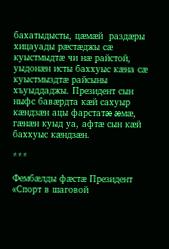бахатыдысты, цæмæй  раздæры хицауады рæстæджы сæ куыстмыдтæ чи нæ райстой, уыдонæн исты баххуыс кæна сæ куыстмыздтæ райсыны хъуыддаджы. Президент сын ныфс бавæрдта кæй сахуыр кæндзæн ацы фарстатæ æмæ, гæнæн куыд уа, афтæ сын кæй баххуыс кæндзæн.

***

Фембæлды фæстæ Президент «Спорт в шаговой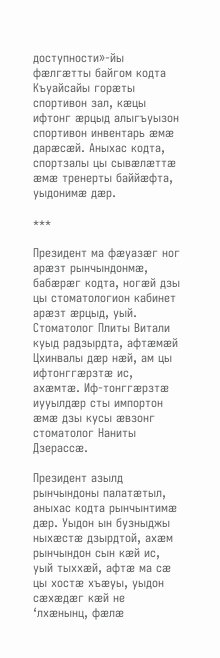доступности»-йы фæлгæтты байгом кодта Къуайсайы горæты спортивон зал, кæцы ифтонг æрцыд алыгъуызон спортивон инвентарь æмæ дарæсæй. Аныхас кодта, спортзалы цы сывæлæттæ æмæ тренерты баййæфта, уыдонимæ дæр.

***

Президент ма фæуазæг ног арæзт рынчындонмæ,   бабæрæг кодта, ногæй дзы цы стоматологион кабинет арæзт æрцыд, уый. Стоматолог Плиты Витали куыд радзырдта, афтæмæй Цхинвалы дæр нæй, ам цы ифтонггæрзтæ ис, ахæмтæ. Иф-тонггæрзтæ иууылдæр сты импортон æмæ дзы кусы æвзонг стоматолог Наниты Дзерассæ.

Президент азылд рынчындоны палатæтыл, аныхас кодта рынчынтимæ дæр. Уыдон ын бузныджы ныхæстæ дзырдтой, ахæм рынчындон сын кæй ис, уый тыххæй, афтæ ма сæ цы хостæ хъæуы, уыдон сæхæдæг кæй не ‘лхæнынц, фæлæ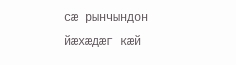сæ рынчындон йæхæдæг кæй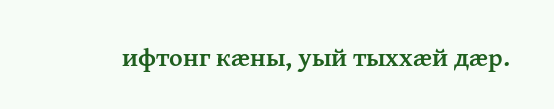ифтонг кæны, уый тыххæй дæр.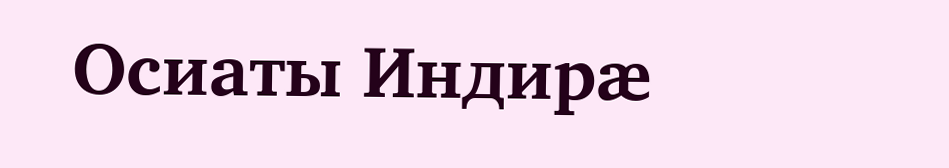Осиаты Индирæ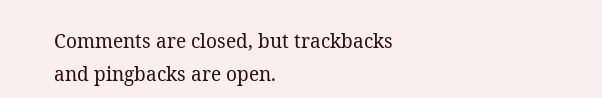Comments are closed, but trackbacks and pingbacks are open.